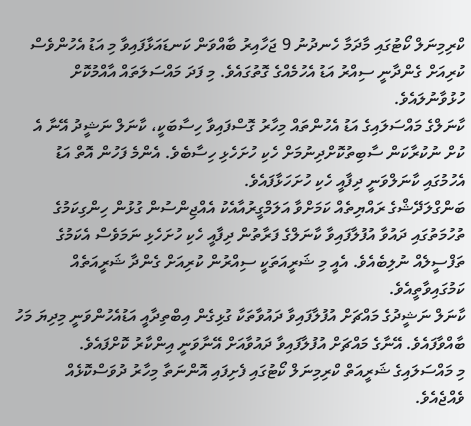ކްރިމިނަލް ކޯޓުގައި މާދަމާ ހެނދުނު 9 ޖަހާއިރު ބާއްވަން ކަނޑައަޅާފައިވާ މި އަޑު އެހުންވެސް ކުރިއަށް ގެންދާނީ ސިއްރު އަޑު އެހުމެއްގެ ގޮތުގައެވެ. މި ފަދަ މައްސަލަތައް އާއްމުކޮށް ހުޅުވާނުލައެވެ.
ކާނަލްގެ މައްސަލައިގެ އަޑު އެހުންތައް މިހާރު ގޮސްފައިވާ ހިސާބަކީ، ކާނަލް ނަޝީދު އޭނާ އެ ކުށް ނުކުރާކަން ސާބިތުކޮށްދިނުމަށް ހެކި ހުށަހެޅި ހިސާބެވެ. އެންމެ ފަހުން އޮތް އަޑު އެހުމުގައި ކާނަލްވަނީ ދިފާއީ ހެކި ހުށަހަޅާފައެވެ.
ބަންގްލަދޭޝްގެ ރައްޔިތެއް ކަމަށްވާ އަލަމްގީރުއާއެކު އެއްޖިންސުން ގުޅުން ހިންގިކަމުގެ ތުހުމަތުގައި ދައުވާ އުފުލާފައިވާ ކާނަލްގެ ފަރާތުން ދިފާއީ ހެކި ހުށަހެޅި ނަމަވެސް އެކަމުގެ ތަފްސީލެއް ނުލިބެއެވެ. އެއީ މި ޝަރީއަތަކީ ސިއްރުން ކުރިއަށް ގެންދާ ޝަރީއަތެއް ކަމުގައިވާތީއެވެ.
ކާނަލް ނަޝީދުގެ މައްޗަށް އުފުލާފައިވާ ދައުވާތަކާ ގުޅިގެން އިބްތިދާއީ އަޑުއެހުންވަނީ މިދިޔަ މަހު ބާއްވާފައެވެ. އޭނާގެ މައްޗަށް އުފުލާފައިވާ ދައުވާއަށް އޭނާވަނީ އިންކާރު ކޮށްފައެވެ.
މި މައްސަލައިގެ ޝަރީއަތް ކްރިމިނަލް ކޯޓުގައި ފެށިފައި އޮންނަތާ މިހާރު ދުވަސްކޮޅެއް ވެއްޖެއެވެ.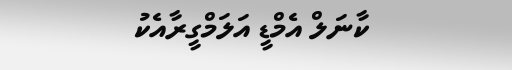ކާނަލް އެމްޑީ އަލަމްގީރާއެކު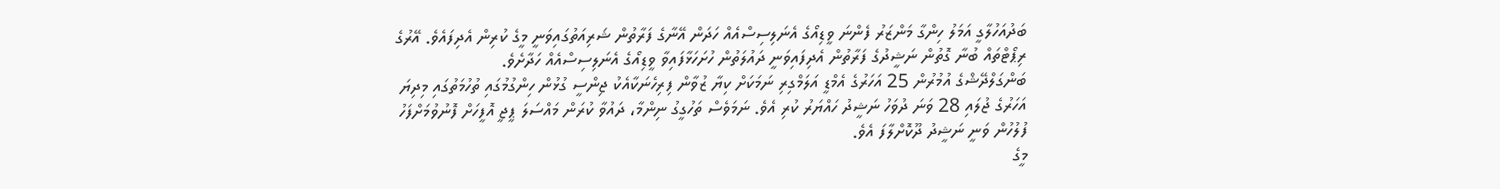ބަދުއަހުލާގީ އަމަލު ހިންގާ މަންޒަރު ފެންނަ ވީޑިއޯގެ އެނަލިސިސްއެއް ހަދަން އޭނާގެ ފަރާތުން ޝަރިއަތުގައިވަނީ މީގެ ކުރިން އެދިފައެވެ. އޭރުގެ ރިޕޯޓްތައް ބުނާ ގޮތުން ނަޝީދުގެ ފަރާތުން އެދިފައިވަނީ ދައުލަތުން ހުށަހަޅާފައިވާ ވީޑިއޯގެ އެނަލިސިސްއެއް ހަދާށެވެ.
ބަންގަލްދޭޝްގެ އުމުރުން 25 އަހަރުގެ އެމްޑީ އަލަމްގިރި ނަމަކަށް ކިޔާ ޒުވާން ފިރިހެނަކާއެކު ޖިންސީ ގުޅުން ހިންގުމުގައި ތުހުމަތުގައި މިދިޔަ އަހަރުގެ ޖުލައި 28 ވަނަ ދުވަހު ނަޝީދު ހައްޔަރު ކުރި އެވެ. ނަމަވެސް ތަހުގީގު ނިންމާ، ދައުވާ ކުރަން މައްސަލަ ޕީޖީ އޮފީހަށް ފޮނުވުމަށްފަހު ފުލުހުން ވަނީ ނަޝީދު ދޫކޮށްލާފަ އެވެ.
މީގެ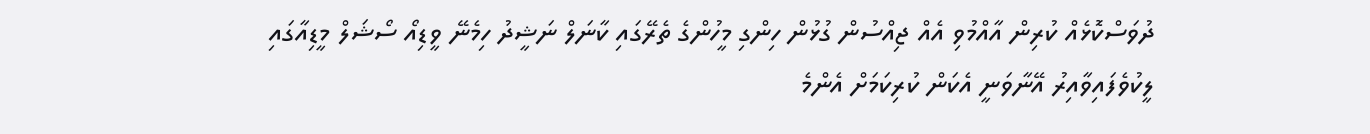ދުވަސްކޮޅެއް ކުރިން އާއްމުވި އެއް ޖިއްސުން ގުޅުން ހިންގި މީހުންގެ ތެރޭގައި ކާނަލް ނަޝީދު ހިމެނޭ ވީޑިއޯ ސޯޝަލް މީޑިއާގައި ލީކުވެފައިވާއިރު އޭނާވަނީ އެކަން ކުރިކަމަށް އެންމެ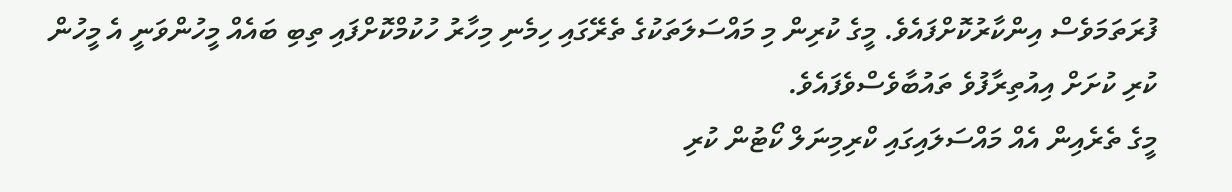ފުރަތަމަވެސް އިންކާރުކޮށްފައެވެ. މީގެ ކުރިން މި މައްސަލަތަކުގެ ތެރޭގައި ހިމެނި މިހާރު ހުކުމްކޮށްފައި ތިބި ބައެއް މީހުންވަނީ އެ މީހުން ކުރި ކުށަށް އިއުތިރާފުވެ ތައުބާވެސްވެފައެވެ.
މީގެ ތެރެއިން އެއް މައްސަލައިގައި ކްރިމިނަލް ކޯޓުން ކުރި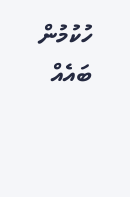ހުކުމުން ބައެއް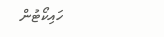ހައިކޯޓުން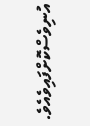އުނިވެސްކޮށްފައިވެއެވެ.